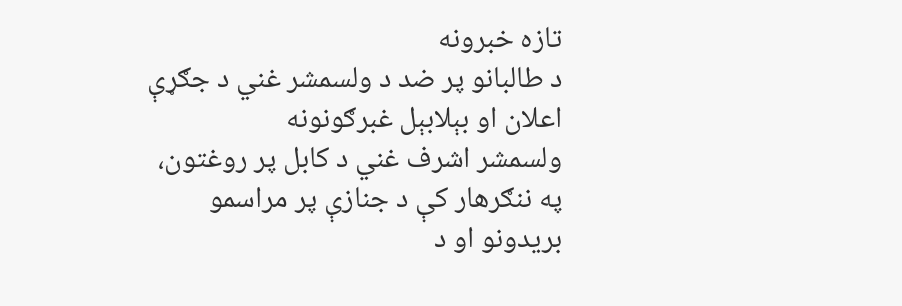تازه خبرونه
د طالبانو پر ضد د ولسمشر غني د جګړې اعلان او بېلابېل غبرګونونه
ولسمشر اشرف غني د کابل پر روغتون، په ننګرهار کې د جنازې پر مراسمو بریدونو او د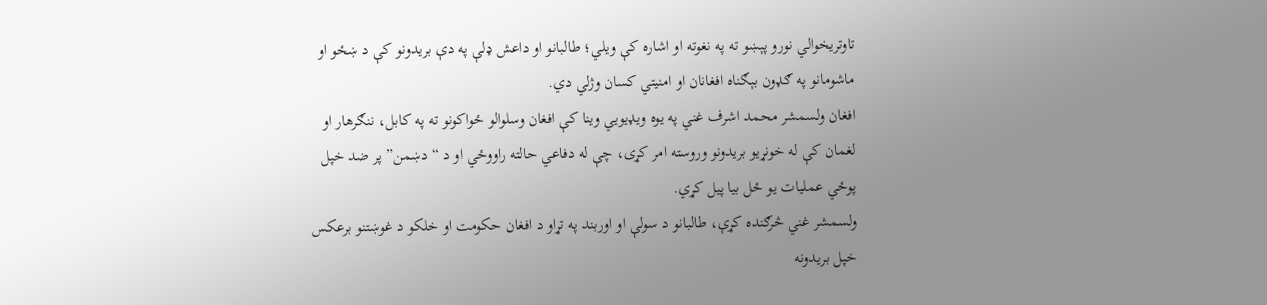تاوتریخوالي نورو پېښو ته په نغوته او اشاره کې ویلي؛ طالبانو او داعش ډلې په دې بریدونو کې د ښځو او ماشومانو په ګډون بېګناه افغانان او امنیتي کسان وژلي دي.
افغان ولسمشر محمد اشرف غني په یوه ویډيویي وینا کې افغان وسلوالو ځواکونو ته په کابل، ننګرهار او لغمان کې له خونړیو بریدونو وروسته امر کړی، چې له دفاعي حالته راووځي او د “دښمن” پر ضد خپل پوځي عملیات یو ځل بیا پیل کړي.
ولسمشر غني څرګنده کړې، طالبانو د سولې او اوربند په تړاو د افغان حکومت او خلکو د غوښتنو برعکس خپل بریدونه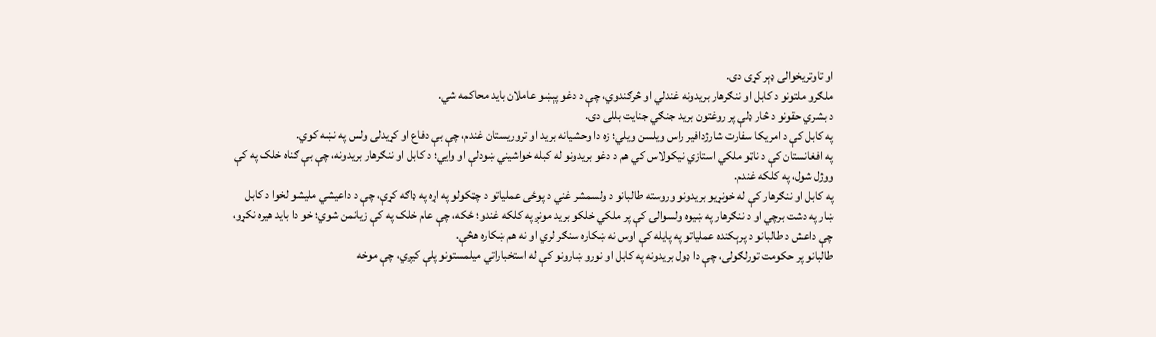او تاوتریخوالی ډېر کړی دی.
ملګرو ملتونو د کابل او ننګرهار بریدونه غندلي او څرګندوي، چې د دغو پېښو عاملان باید محاکمه شي.
د بشري حقونو د څار ډلې پر روغتون برید جنګي جنایت بللی دی.
په کابل کې د امریکا سفارت شارژدافیر راس ویلسن ویلي؛ زه دا وحشیانه برید او تروریستان غندم، چې بې دفاع او کړیدلی ولس په نښه کوي.
په افغانستان کې د ناټو ملکي استازي نیکولاس کي هم د دغو بریدونو له کبله خواشیني ښودلې او وایي؛ د کابل او ننګرهار بریدونه، چې بې ګناه خلک په کې ووژل شول، په کلکه غندم.
په کابل او ننګرهار کې له خونړیو بریدونو وروسته طالبانو د ولسمشر غني د پوځی عملیاتو د چټکولو په اړه په ډاګه کړې، چې د داعیشي ملیشو لخوا د کابل ښار په دشت برچي او د ننګرهار په ښیوه ولسوالۍ کې پر ملکي خلکو برید مونږ په کلکه غندو؛ ځکه، چې عام خلک په کې زیانمن شوي؛ خو دا باید هیره نکړو، چې داعش د طالبانو د پرېکنده عملیاتو په پایله کې اوس نه ښکاره سنګر لري او نه هم ښکاره هڅې.
طالبانو پر حکومت تورلګولی، چې دا ډول بریدونه په کابل او نورو ښارونو کې له استخباراتي میلمستونو پلې کیږي، چې موخه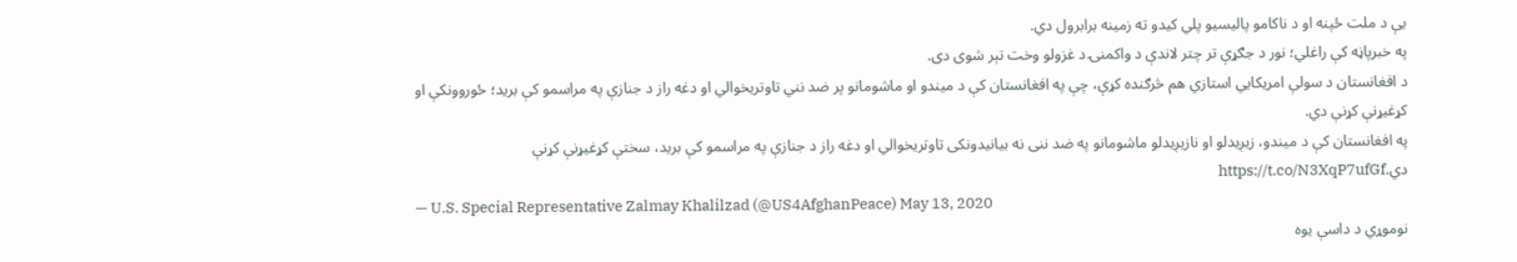یې د ملت ځپنه او د ناکامو پالیسیو پلي کیدو ته زمینه برابرول دي.
په خبرپاڼه کې راغلي؛ نور د جګړې تر چتر لاندې د واکمنۍ د غزولو وخت تېر شوی دی.
د افغانستان د سولې امریکایي استازي هم څرګنده کړې، چې په افغانستان کې د ميندو او ماشومانو پر ضد نني تاوتريخوالي او دغه راز د جنازې په مراسمو کې بريد؛ ځوروونکې او کړغیړنې کړنې دي.
په افغانستان کې د ميندو، زيږيدلو او نازيږيدلو ماشومانو په ضد ننی نه بیانیدونکی تاوتريخوالي او دغه راز د جنازې په مراسمو کې بريد، سختې کړغیړنې کړنې دي.https://t.co/N3XqP7ufGf
— U.S. Special Representative Zalmay Khalilzad (@US4AfghanPeace) May 13, 2020
نوموړي د داسې یوه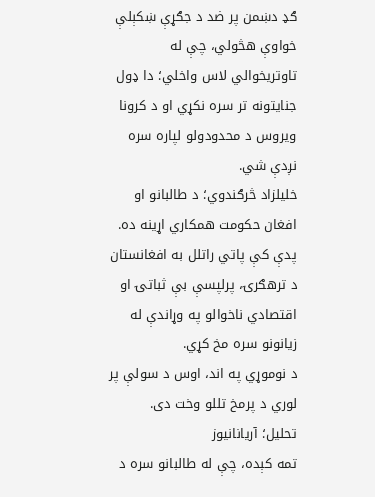ګډ دښمن پر ضد د جګړې ښکېلې خواوې هڅولي، چې له تاوتریخوالي لاس واخلي؛ دا ډول جنایتونه تر سره نکړي او د کرونا ویروس د محدودولو لپاره سره نږدې شي.
خلیلزاد څرګندوي؛ د طالبانو او افغان حکومت همکاري اړينه ده. پدې کې پاتي راتلل به افغانستان د ترهګرۍ، پرلپسې بې ثباتۍ او اقتصادي ناخوالو په وړاندې له زیانونو سره مخ کړي.
د نوموړي په اند، اوس د سولې پر لوري د پرمخ تللو وخت دی.
تحلیل؛ آریانانیوز
تمه کېده، چې له طالبانو سره د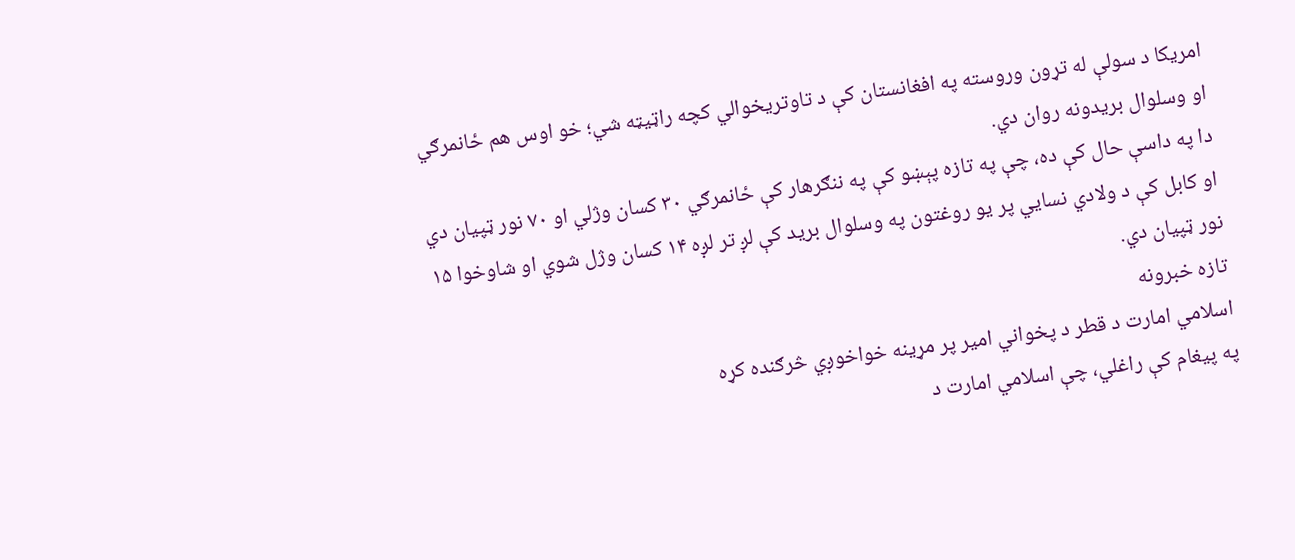امریکا د سولې له تړون وروسته په افغانستان کې د تاوتریخوالي کچه راټیټه شي؛ خو اوس هم ځانمرګي او وسلوال بریدونه روان دي.
دا په داسې حال کې ده، چې په تازه پېښو کې په ننګرهار کې ځانمرګي ۳۰ کسان وژلي او ۷۰ نور ټپیان دي او کابل کې د ولادي نسايي پر یو روغتون په وسلوال برید کې لږ تر لږه ۱۴ کسان وژل شوي او شاوخوا ۱۵ نور ټپیان دي.
تازه خبرونه
اسلامي امارت د قطر د پخواني امیر پر مړینه خواخوږي څرګنده کړه
په پیغام کې راغلي، چې اسلامي امارت د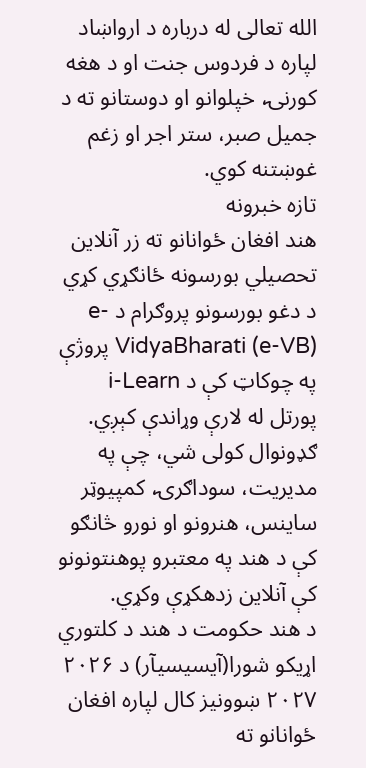الله تعالی له درباره د ارواښاد لپاره د فردوس جنت او د هغه کورنۍ، خپلوانو او دوستانو ته د جمیل صبر، ستر اجر او زغم غوښتنه کوي.
تازه خبرونه
هند افغان ځوانانو ته زر آنلاین تحصیلي بورسونه ځانګړي کړي
د دغو بورسونو پروګرام د e-VidyaBharati (e-VB) پروژې په چوکاټ کې د i-Learn پورتل له لارې وړاندې کېږي. ګډونوال کولی شي، چې په مدیریت، سوداګرۍ، کمپیوټر ساینس، هنرونو او نورو څانګو کې د هند په معتبرو پوهنتونونو کې آنلاین زدهکړې وکړي.
د هند حکومت د هند د کلتوري اړیکو شورا(آیسيسيآر) د ۲۰۲۶ ۲۰۲۷ ښوونیز کال لپاره افغان ځوانانو ته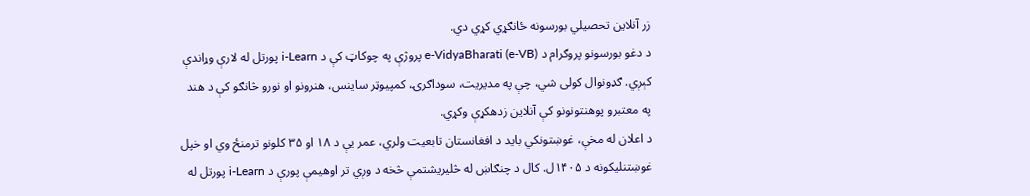زر آنلاین تحصیلي بورسونه ځانګړي کړي دي.
د دغو بورسونو پروګرام د e-VidyaBharati (e-VB) پروژې په چوکاټ کې د i-Learn پورتل له لارې وړاندې کېږي. ګډونوال کولی شي، چې په مدیریت، سوداګرۍ، کمپیوټر ساینس، هنرونو او نورو څانګو کې د هند په معتبرو پوهنتونونو کې آنلاین زدهکړې وکړي.
د اعلان له مخې، غوښتونکي باید د افغانستان تابعیت ولري، عمر یې د ۱۸ او ۳۵ کلونو ترمنځ وي او خپل غوښتنلیکونه د ۱۴۰۵ل. کال د چنګاښ له څلیریشتمې څخه د وږي تر اوهیمې پورې د i-Learn پورتل له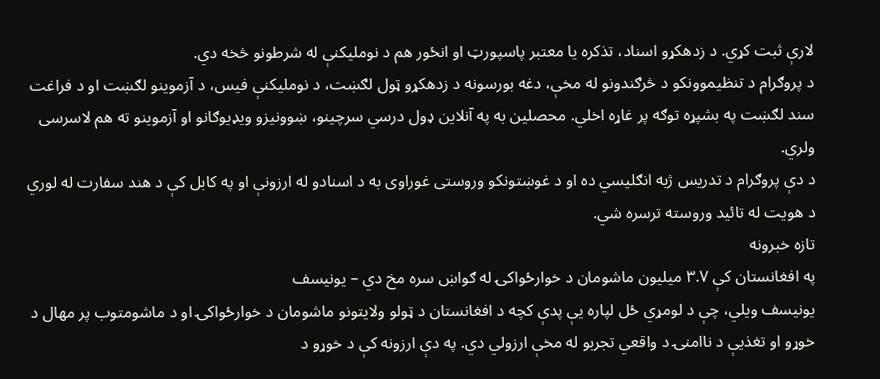لارې ثبت کړي. د زدهکړو اسناد، تذکره یا معتبر پاسپورټ او انځور هم د نوملیکنې له شرطونو څخه دي.
د پروګرام د تنظیموونکو د څرګندونو له مخې، دغه بورسونه د زدهکړو ټول لګښت، د نوملیکنې فیس، د آزموینو لګښت او د فراغت سند لګښت په بشپړه توګه پر غاړه اخلي. محصلین به په آنلاین ډول درسي سرچینو، ښوونیزو ویډیوګانو او آزموینو ته هم لاسرسی ولري.
د دې پروګرام د تدریس ژبه انګلیسي ده او د غوښتونکو وروستی غوراوی به د اسنادو له ارزونې او په کابل کې د هند سفارت له لوري د هویت له تائید وروسته ترسره شي.
تازه خبرونه
په افغانستان کې ۳.۷ میلیون ماشومان د خوارځواکۍ له ګواښ سره مخ دي – یونیسف
یونیسف ویلي، چې د لومړي ځل لپاره یې پدې کچه د افغانستان د ټولو ولایتونو ماشومان د خوارځواکۍ او د ماشومتوب پر مهال د خوړو او تغذیې د ناامنۍ د واقعي تجربو له مخې ارزولي دي. په دې ارزونه کې د خوړو د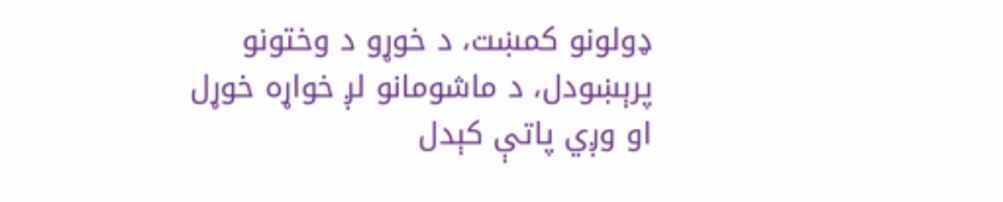ډولونو کمښت، د خوړو د وختونو پرېښودل، د ماشومانو لږ خواړه خوړل او وږي پاتې کېدل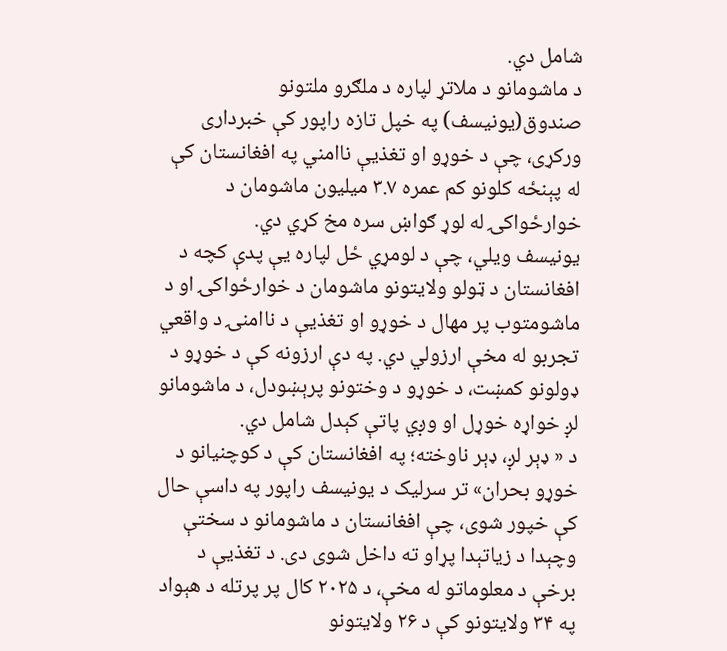شامل دي.
د ماشومانو د ملاتړ لپاره د ملګرو ملتونو صندوق(یونیسف) په خپل تازه راپور کې خبرداری ورکړی، چې د خوړو او تغذیې ناامني په افغانستان کې له پېنځه کلونو کم عمره ۳.۷ میلیون ماشومان د خوارځواکۍ له لوړ ګواښ سره مخ کړي دي.
یونیسف ویلي، چې د لومړي ځل لپاره یې پدې کچه د افغانستان د ټولو ولایتونو ماشومان د خوارځواکۍ او د ماشومتوب پر مهال د خوړو او تغذیې د ناامنۍ د واقعي تجربو له مخې ارزولي دي. په دې ارزونه کې د خوړو د ډولونو کمښت، د خوړو د وختونو پرېښودل، د ماشومانو لږ خواړه خوړل او وږي پاتې کېدل شامل دي.
د « ډېر لږ، ډېر ناوخته؛ په افغانستان کې د کوچنیانو د خوړو بحران» تر سرلیک د یونیسف راپور په داسې حال کې خپور شوی، چې افغانستان د ماشومانو د سختې وچېدا د زیاتېدا پړاو ته داخل شوی دی. د تغذیې د برخې د معلوماتو له مخې، د ۲۰۲۵ کال پر پرتله د هېواد په ۳۴ ولایتونو کې د ۲۶ ولایتونو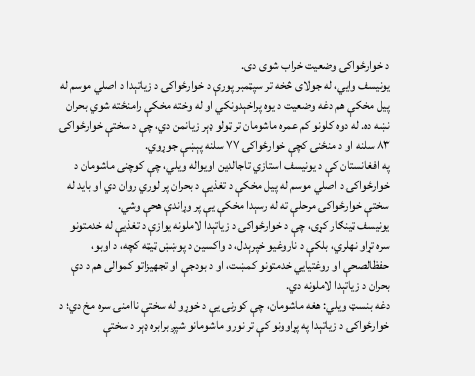د خوارځواکۍ وضعیت خراب شوی دی.
یونیسف وايي، له جولای څخه تر سپټمبر پورې د خوارځواکۍ د زیاتېدا د اصلي موسم له پیل مخکې هم دغه وضعیت د یوه پراخېدونکي او له وخته مخکې رامنځته شوي بحران نښه ده. له دوه کلونو کم عمره ماشومان تر ټولو ډېر زیانمن دي، چې د سختې خوارځواکۍ ۸۳ سلنه او د منځنۍ کچې خوارځواکۍ ۷۷ سلنه پېښې جوړوي.
په افغانستان کې د یونیسف استازي تاجالدین اویواله ویلي، چې کوچنی ماشومان د خوارځواکۍ د اصلي موسم له پیل مخکې د تغذیې د بحران پر لوري روان دي او باید له سختې خوارځواکۍ مرحلې ته له رسېدا مخکې یې پر وړاندې هحې وشي.
یونیسف ټینګار کړی، چې د خوارځواکۍ د زیاتېدا لاملونه یوازې د تغذیې له خدمتونو سره تړاو نهلري، بلکې د ناروغیو خپرېدل، د واکسین د پوښښ ټیټه کچه، د اوبو، حفظالصحې او روغتیايي خدمتونو کمښت، او د بودجې او تجهیزاتو کموالی هم د دې بحران د زیاتېدا لاملونه دي.
دغه بنسټ ویلي: هغه ماشومان، چې کورنۍ یې د خوړو له سختې ناامنۍ سره مخ دي؛ د خوارځواکۍ د زیاتېدا په پړاوونو کې تر نورو ماشومانو شپږ برابره ډېر د سختې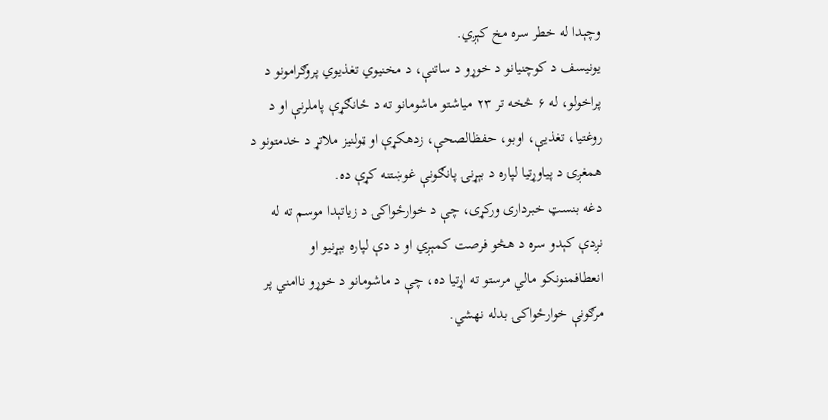وچېدا له خطر سره مخ کېږي.
یونیسف د کوچنیانو د خوړو د ساتنې، د مخنیوي تغذیوي پروګرامونو د پراخولو، له ۶ څخه تر ۲۳ میاشتو ماشومانو ته د ځانګړې پاملرنې او د روغتیا، تغذیې، اوبو، حفظالصحې، زدهکړې او ټولنیز ملاتړ د خدمتونو د همغږۍ د پیاوړتیا لپاره د بېړنۍ پانګونې غوښتنه کړې ده.
دغه بنسټ خبرداری ورکړی، چې د خوارځواکۍ د زیاتېدا موسم ته له نږدې کېدو سره د هڅو فرصت کمېږي او د دې لپاره بېړنیو او انعطافمنونکو مالي مرستو ته اړتیا ده، چې د ماشومانو د خوړو ناامني پر مرګونې خوارځواکۍ بدله نهشي.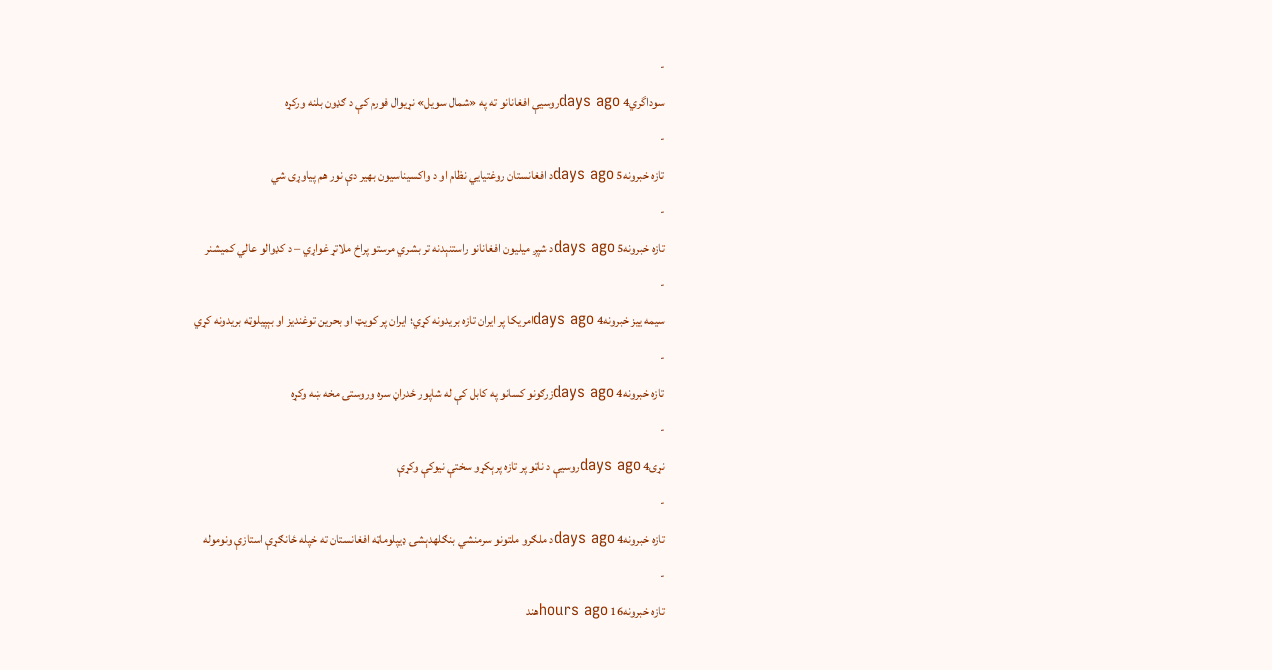-
سوداگري4 days agoروسیې افغانانو ته په «شمال سویل» نړیوال فورم کې د ګډون بلنه ورکړه
-
تازه خبرونه5 days agoد افغانستان روغتیايي نظام او د واکسیناسیون بهیر دې نور هم پیاوړی شي
-
تازه خبرونه5 days agoد شپږ میلیون افغانانو راستنېدنه تر بشري مرستو پراخ ملاتړ غواړي – د کډوالو عالي کمیشنر
-
سیمه ییز خبرونه4 days agoامریکا پر ایران تازه بریدونه کړي؛ ایران پر کویټ او بحرین توغندیز او بېپیلوټه بریدونه کړي
-
تازه خبرونه4 days agoزرګونو کسانو په کابل کې له شاپور ځدراڼ سره وروستۍ مخه ښه وکړه
-
نړۍ4 days agoروسیې د ناټو پر تازه پرېکړو سختې نیوکې وکړې
-
تازه خبرونه4 days agoد ملګرو ملتونو سرمنشي بنګلهدېشۍ ډیپلوماټه افغانستان ته خپله ځانګړې استازې ونوموله
-
تازه خبرونه16 hours agoهند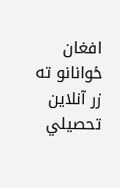افغان ځوانانو ته زر آنلاین تحصیلي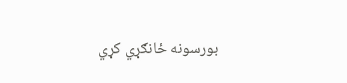بورسونه ځانګړي کړي